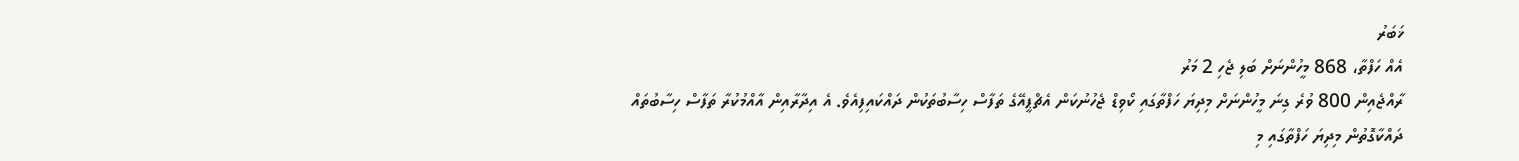ޚަބަރު
އެއް ހަފްތާ، 868 މީހުންނަށް ބަލި ޖެހި 2 މަރު
ރާއްޖެއިން 800 ވުރެ ގިނަ މީހުންނަށް މިދިޔަ ހަފްތާގައި ކޯވިޑް ޖެހުނުކަން އެޗްޕީއޭގެ ތަފާސް ހިސާބުތަކުން ދައްކައިފިއެވެ. އެ އިދާރާއިން އާއްމުކުރާ ތަފާސް ހިސާބުތައް ދައްކާގޮތުން މިދިޔަ ހަފްތާގައި މި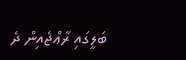ބަލީގައި ރާޢްޖެއިން ދެ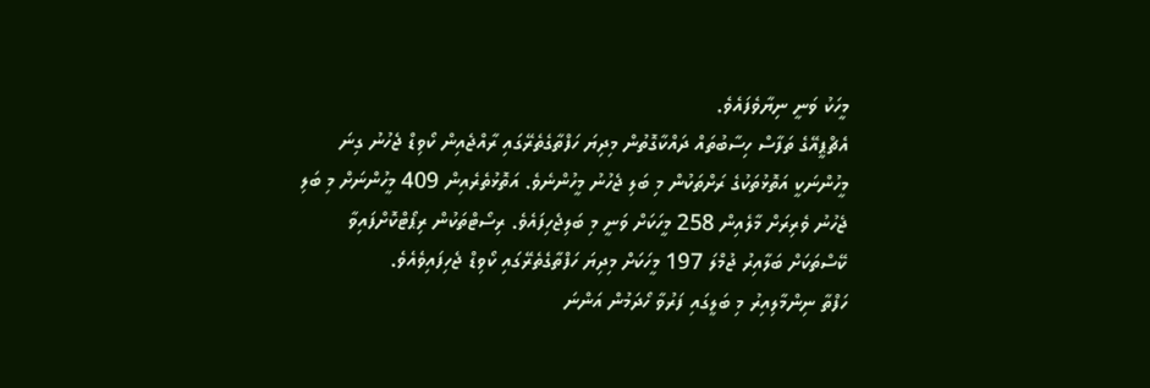މީހަކު ވަނީ ނިޔާވެފައެވެ.
އެޗްޕީއޭގެ ތަފާސް ހިސާބުތައް ދައްކާގޮތުން މިދިޔަ ހަފްތާގެތެރޭގައި ރާއްޖެއިން ކޯވިޑް ޖެހުނު ގިނަ މީހުންނަކީ އަތޮޅުތަކުގެ ރަށްތަކުން މި ބަލި ޖެހުނު މީހުންނެވެ. އަތޮޅުތެރެއިން 409 މީހުންނަށް މި ބަލި ޖެހުނު ވެރިރަށް މާލެއިން 258 މީހަކަށް ވަނީ މި ބަލިޖެހިފައެވެ. ރިސޯޓްތަކުން ރިޕޯޓްކޮށްފައިވާ ކޭސްތަކަށް ބަލާއިރު ޖުމްލަ 197 މީހަކަށް މިދިޔަ ހަފްތާގެތެރޭގައި ކޯވިޑް ޖެހިފައިވެއެވެ.
ހަފްތާ ނިންމާލިއިރު މި ބަލީގައި ފަރުވާ ހޯދަމުން އަންނަ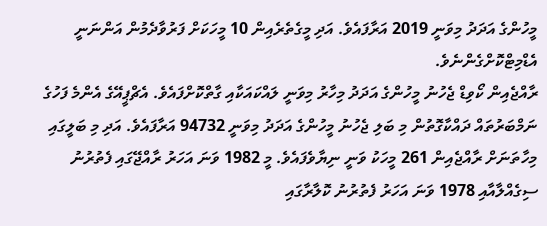މީހުންގެ އަދަދު މިވަނީ 2019 އަރާފައެވެ. އަދި މީގެތެރެއިން 10 މީހަކަށް ފަރުވާދެމުން އަންނަނީ އެޑްމިޓްކޮށްގެންނެވެ.
ރާއްޖެއިން ކޯވިޑް ޖެހުނު މީހުންގެ އަދަދު މިހާރު މިވަނީ ލައްކައަކާއި ގާތްކޮށްފައެވެ. އެޗްޕީއޭގެ އެންމެ ފަހުގެ ނަމްބަރުތައް ދައްކާގޮތުން މި ބަލި ޖެހުނު މީހުންގެ އަދަދު މިވަނީ 94732 އަރާފައެވެ. އަދި މި ބަލީގައި މިހާތަނަށް ރާއްޖެއިން 261 މީހަކު ވަނީ ނިޔާވެފައެވެ. މީ 1982 ވަނަ އަހަރު ރާއްޖޭގައި ފެތުރުނު ސިގެއްލާއާއި 1978 ވަނަ އަހަރު ފެތުރުނު ކޮލާރާގައި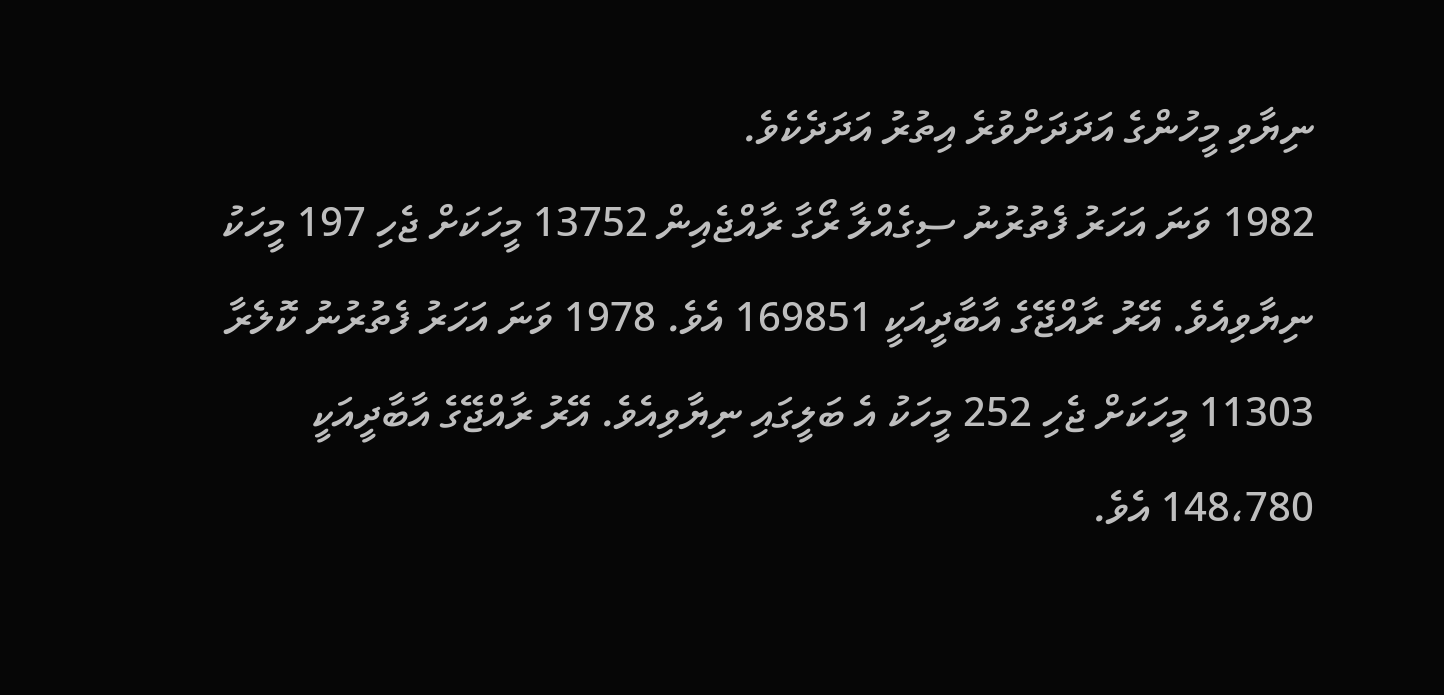ނިޔާވި މީހުންގެ އަދަދަށްވުރެ އިތުރު އަދަދެކެވެ.
1982 ވަނަ އަހަރު ފެތުރުނު ސިގެއްލާ ރޯގާ ރާއްޖެއިން 13752 މީހަކަށް ޖެހި 197 މީހަކު ނިޔާވިއެވެ. އޭރު ރާއްޖޭގެ އާބާދީއަކީ 169851 އެވެ. 1978 ވަނަ އަހަރު ފެތުރުނު ކޮލެރާ 11303 މީހަކަށް ޖެހި 252 މީހަކު އެ ބަލީގައި ނިޔާވިއެވެ. އޭރު ރާއްޖޭގެ އާބާދީއަކީ 148،780 އެވެ.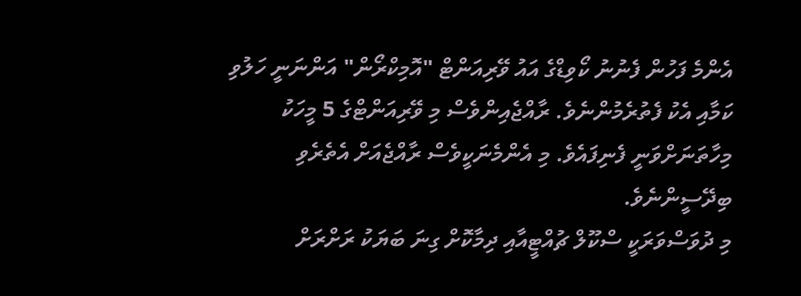އެންމެ ފަހުން ފެނުނު ކޯވިޑްގެ އައު ވޭރިއަންޓް "އޮމިކްރޯން" އަންނަނީ ހަލުވި ކަމާއި އެކު ފެތުރެމުންނެވެ. ރާއްޖެއިންވެސް މި ވޭރިއަންޓްގެ 5 މީހަކު މިހާތަނަށްވަނީ ފެނިފައެވެ. މި އެންމެނަކީވެސް ރާއްޖެއަށް އެތެރެވި ބިދޭސީންނެވެ.
މި ދުވަސްވަރަކީ ސްކޫލް ޗުއްޓީއާއި ދިމާކޮށް ގިނަ ބަޔަކު ރަށްރަށް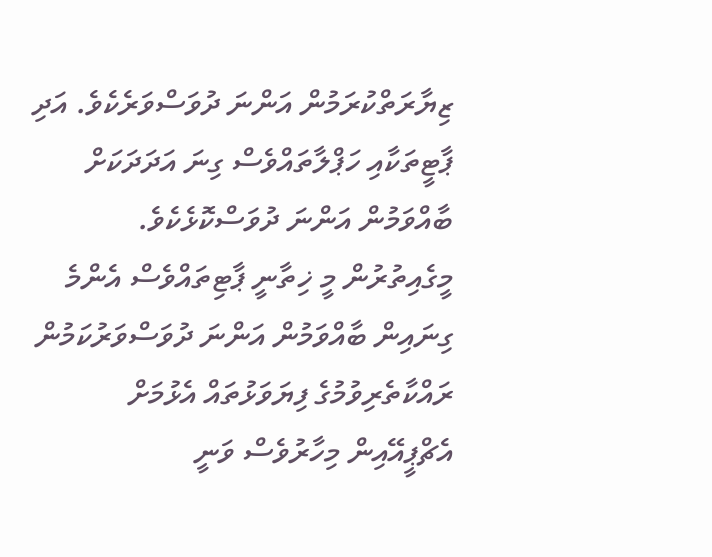ޒިޔާރަތްކުރަމުން އަންނަ ދުވަސްވަރެކެވެ. އަދި ޕާޓީތަކާއި ހަޕްލާތައްވެސް ގިނަ އަދަދަކަށް ބާއްވަމުން އަންނަ ދުވަސްކޮޅެކެވެ. މީގެއިތުރުން މީ ޚިތާނީ ޕާޓިތައްވެސް އެންމެ ގިނައިން ބާއްވަމުން އަންނަ ދުވަސްވަރުކަމުން ރައްކާތެރިވުމުގެ ފިޔަވަޅުތައް އެޅުމަށް އެޗްޕީއޭއިން މިހާރުވެސް ވަނީ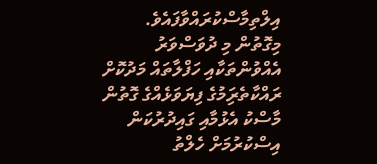އިލްތިމާސްކުރައްވާފައެވެ. މިގޮތުން މި ދުވަސްވަރު އެއްވުންތަކާއި ހަފްލާތައް މަދުކޮށް ރައްކާތެރިަމުގެ ފިޔަވަޅެއްގެ ގޮތުން މާސްކު އެޅުމާއި ގައިދުރުކަން އިސްކުރުމަށް ހެލްތު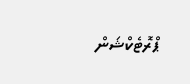ޕްރޮޓެކްޝަން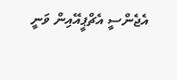އެޖެންސީ އެޗްޕީއޭއިން ވަނީ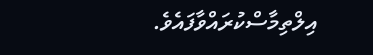އިލްތިމާސްކުރައްވާފައެވެ.